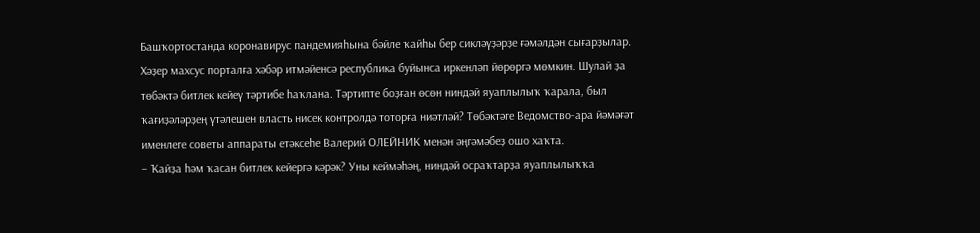Башҡортостанда коронавирус пандемияһына бәйле ҡайһы бер сикләүҙәрҙе ғәмәлдән сығарҙылар. Хәҙер махсус порталға хәбәр итмәйенсә республика буйынса иркенләп йөрөргә мөмкин. Шулай ҙа төбәктә битлек кейеү тәртибе һаҡлана. Тәртипте боҙған өсөн ниндәй яуаплылыҡ ҡарала, был ҡағиҙәләрҙең үтәлешен власть нисек контролдә тоторға ниәтләй? Төбәктәге Ведомство-ара йәмәғәт именлеге советы аппараты етәксеһе Валерий ОЛЕЙНИК менән әңгәмәбеҙ ошо хаҡта.
– Ҡайҙа һәм ҡасан битлек кейергә кәрәк? Уны кеймәһәң, ниндәй осраҡтарҙа яуаплылыҡҡа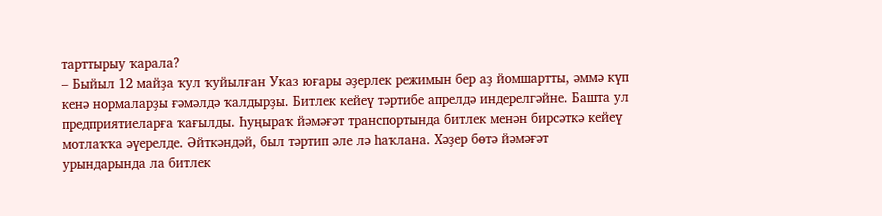тарттырыу ҡарала?
– Быйыл 12 майҙа ҡул ҡуйылған Указ юғары әҙерлек режимын бер аҙ йомшартты, әммә күп кенә нормаларҙы ғәмәлдә ҡалдырҙы. Битлек кейеү тәртибе апрелдә индерелгәйне. Башта ул предприятиеларға ҡағылды. Һуңыраҡ йәмәғәт транспортында битлек менән бирсәткә кейеү мотлаҡҡа әүерелде. Әйткәндәй, был тәртип әле лә һаҡлана. Хәҙер бөтә йәмәғәт урындарында ла битлек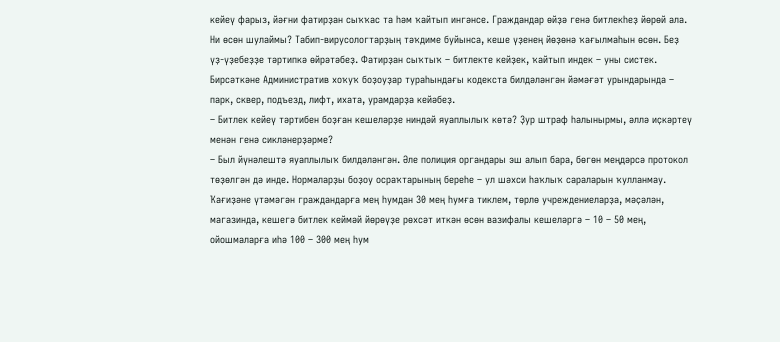кейеү фарыз, йәғни фатирҙан сыҡҡас та һәм ҡайтып ингәнсе. Граждандар өйҙә генә битлекһеҙ йөрөй ала.
Ни өсөн шулаймы? Табип-вирусологтарҙың тәҡдиме буйынса, кеше үҙенең йөҙөнә ҡағылмаһын өсөн. Беҙ үҙ-үҙебеҙҙе тәртипкә өйрәтәбеҙ. Фатирҙан сыҡтыҡ – битлекте кейҙек, ҡайтып индек – уны систек. Бирсәткәне Административ хоҡуҡ боҙоуҙар тураһындағы кодекста билдәләнгән йәмәғәт урындарында – парк, сквер, подъезд, лифт, ихата, урамдарҙа кейәбеҙ.
– Битлек кейеү тәртибен боҙған кешеләрҙе ниндәй яуаплылыҡ көтә? Ҙур штраф һалынырмы, әллә иҫкәртеү менән генә сикләнерҙәрме?
– Был йүнәлештә яуаплылыҡ билдәләнгән. Әле полиция органдары эш алып бара, бөгөн меңдәрсә протокол төҙөлгән дә инде. Нормаларҙы боҙоу осраҡтарының береһе – ул шәхси һаҡлыҡ сараларын ҡулланмау. Ҡағиҙәне үтәмәгән граждандарға мең һумдан 30 мең һумға тиклем, төрлө учреждениеларҙа, мәҫәлән, магазинда, кешегә битлек кеймәй йөрөүҙе рөхсәт иткән өсөн вазифалы кешеләргә – 10 – 50 мең, ойошмаларға иһә 100 – 300 мең һум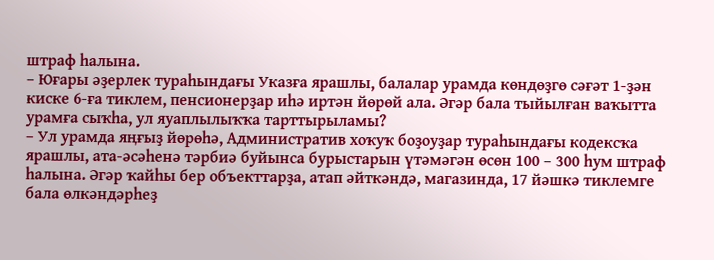штраф һалына.
– Юғары әҙерлек тураһындағы Указға ярашлы, балалар урамда көндөҙгө сәғәт 1-ҙән киске 6-ға тиклем, пенсионерҙар иһә иртән йөрөй ала. Әгәр бала тыйылған ваҡытта урамға сыҡһа, ул яуаплылыҡҡа тарттырыламы?
– Ул урамда яңғыҙ йөрөһә, Административ хоҡуҡ боҙоуҙар тураһындағы кодексҡа ярашлы, ата-әсәһенә тәрбиә буйынса бурыстарын үтәмәгән өсөн 100 – 300 һум штраф һалына. Әгәр ҡайһы бер объекттарҙа, атап әйткәндә, магазинда, 17 йәшкә тиклемге бала өлкәндәрһеҙ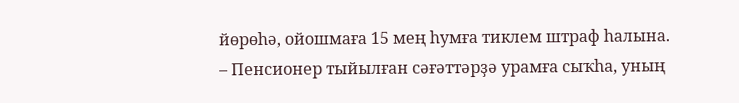йөрөһә, ойошмаға 15 мең һумға тиклем штраф һалына.
– Пенсионер тыйылған сәғәттәрҙә урамға сыҡһа, уның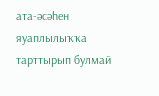ата-әсәһен яуаплылыҡҡа тарттырып булмай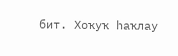бит. Хоҡуҡ һаҡлау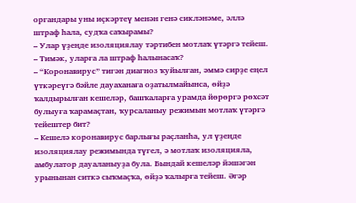органдары уны иҫкәртеү менән генә сикләнәме, әллә штраф һала, судҡа саҡырамы?
– Улар үҙеңде изоляциялау тәртибен мотлаҡ үтәргә тейеш.
– Тимәк, уларға ла штраф һалынасаҡ?
– “Коронавирус” тигән диагноз ҡуйылған, әммә сирҙе еңел үткәреүгә бәйле дауаханаға оҙатылмайынса, өйҙә ҡалдырылған кешеләр, башҡаларға урамда йөрөргә рөхсәт булыуға ҡарамаҫтан, ҡурсаланыу режимын мотлаҡ үтәргә тейештер бит?
– Кешелә коронавирус барлығы раҫланһа, ул үҙеңде изоляциялау режимында түгел, ә мотлаҡ изоляцияла, амбулатор дауаланыуҙа була. Бындай кешеләр йәшәгән урынынан ситкә сыҡмаҫҡа, өйҙә ҡалырға тейеш. Әгәр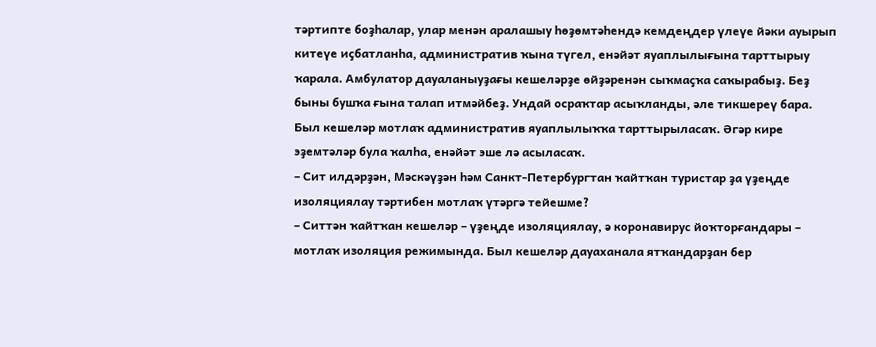тәртипте боҙһалар, улар менән аралашыу һөҙөмтәһендә кемдеңдер үлеүе йәки ауырып китеүе иҫбатланһа, административ ҡына түгел, енәйәт яуаплылығына тарттырыу ҡарала. Амбулатор дауаланыуҙағы кешеләрҙе өйҙәренән сыҡмаҫҡа саҡырабыҙ. Беҙ быны бушҡа ғына талап итмәйбеҙ. Ундай осраҡтар асыҡланды, әле тикшереү бара. Был кешеләр мотлаҡ административ яуаплылыҡҡа тарттырыласаҡ. Әгәр кире эҙемтәләр була ҡалһа, енәйәт эше лә асыласаҡ.
– Сит илдәрҙән, Мәскәүҙән һәм Санкт-Петербургтан ҡайтҡан туристар ҙа үҙеңде изоляциялау тәртибен мотлаҡ үтәргә тейешме?
– Ситтән ҡайтҡан кешеләр – үҙеңде изоляциялау, ә коронавирус йоҡторғандары – мотлаҡ изоляция режимында. Был кешеләр дауаханала ятҡандарҙан бер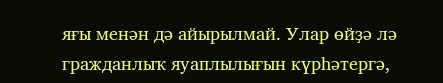яғы менән дә айырылмай. Улар өйҙә лә гражданлыҡ яуаплылығын күрһәтергә,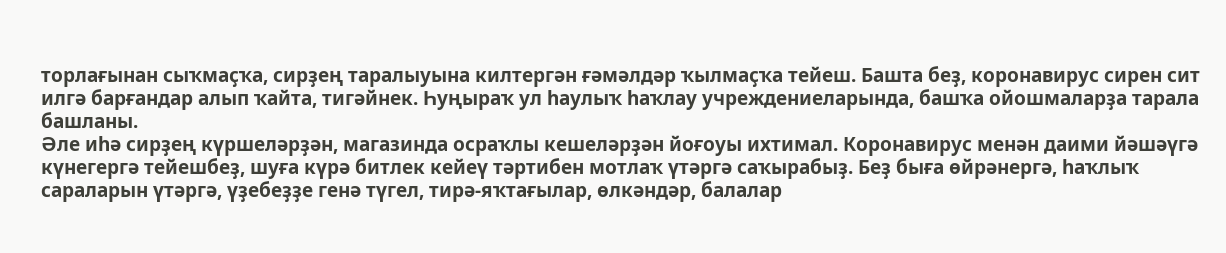торлағынан сыҡмаҫҡа, сирҙең таралыуына килтергән ғәмәлдәр ҡылмаҫҡа тейеш. Башта беҙ, коронавирус сирен сит илгә барғандар алып ҡайта, тигәйнек. Һуңыраҡ ул һаулыҡ һаҡлау учреждениеларында, башҡа ойошмаларҙа тарала башланы.
Әле иһә сирҙең күршеләрҙән, магазинда осраҡлы кешеләрҙән йоғоуы ихтимал. Коронавирус менән даими йәшәүгә күнегергә тейешбеҙ, шуға күрә битлек кейеү тәртибен мотлаҡ үтәргә саҡырабыҙ. Беҙ быға өйрәнергә, һаҡлыҡ сараларын үтәргә, үҙебеҙҙе генә түгел, тирә-яҡтағылар, өлкәндәр, балалар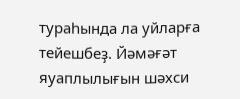тураһында ла уйларға тейешбеҙ. Йәмәғәт яуаплылығын шәхси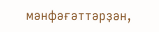мәнфәғәттәрҙән,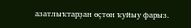азатлыҡтарҙан өҫтөн ҡуйыу фарыз.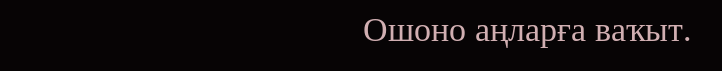Ошоно аңларға ваҡыт.